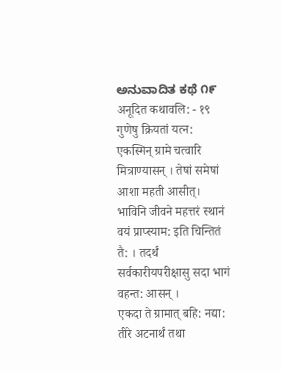ಅನುವಾದಿತ ಕಥೆ ೧೯
अनूदित कथावलि: - १९
गुणेषु क्रियतां यत्न:
एकस्मिन् ग्रामे चत्वारि मित्राण्यासन् । तेषां समेषां आशा महती आसीत्। भाविनि जीवने महत्तरं स्थानं वयं प्राप्स्याम: इति चिन्तितं तै: । तदर्थं सर्वकारीयपरीक्षासु सदा भागं वहन्त: आसन् ।
एकदा ते ग्रामात् बहि: नद्या: तीरे अटनार्थं तथा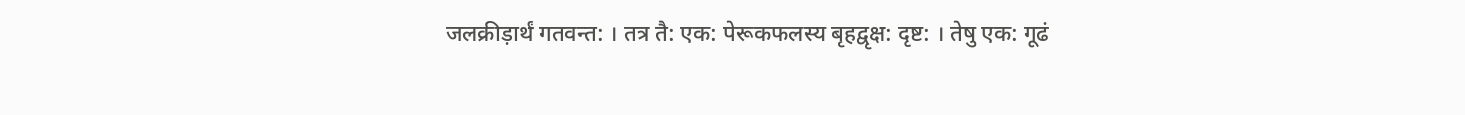जलक्रीड़ार्थं गतवन्त: । तत्र तै: एक: पेरूकफलस्य बृहद्वृक्ष: दृष्ट: । तेषु एक: गूढं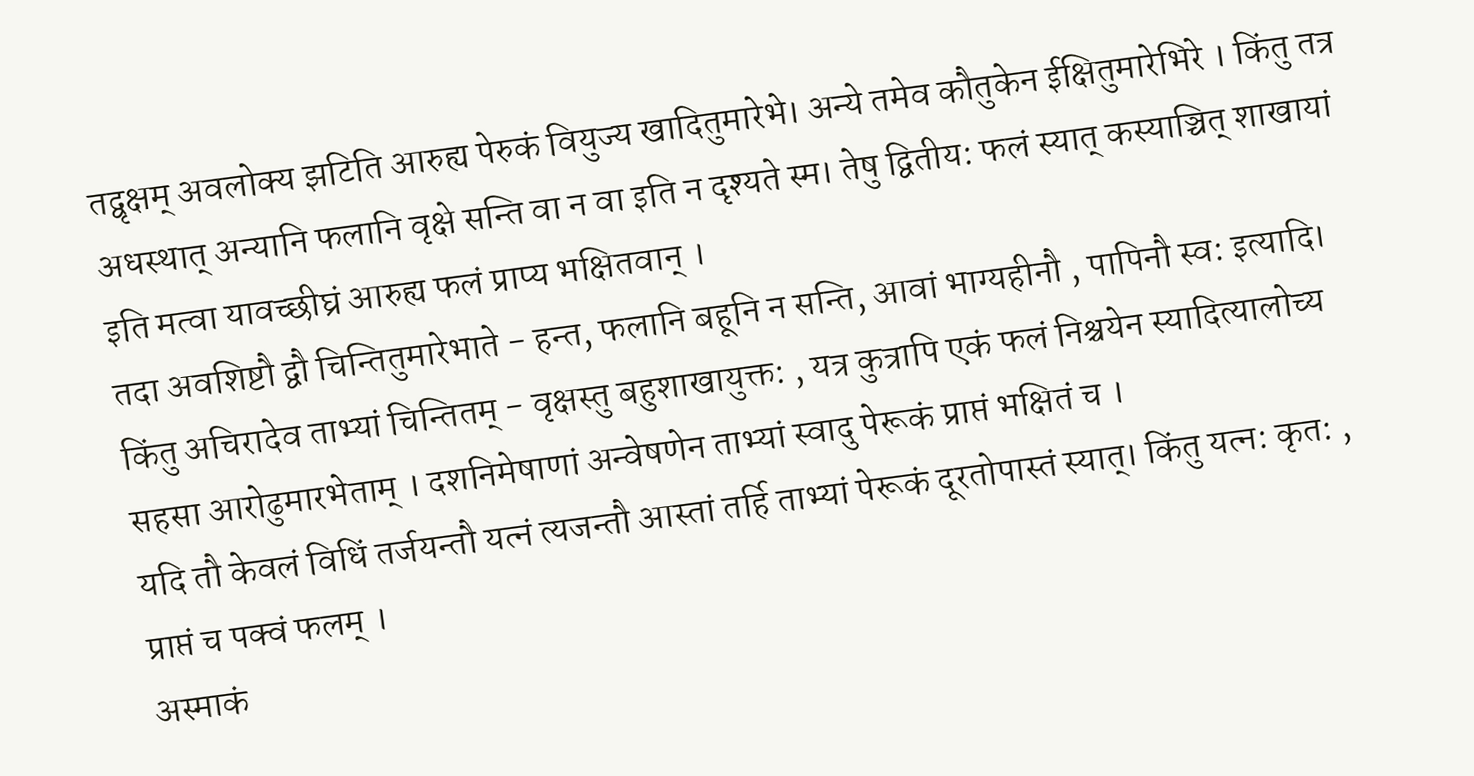तद्वृक्षम् अवलोक्य झटिति आरुह्य पेरुकं वियुज्य खादितुमारेभे। अन्ये तमेव कौतुकेन ईक्षितुमारेभिरे । किंतु तत्र अधस्थात् अन्यानि फलानि वृक्षे सन्ति वा न वा इति न दृश्यते स्म। तेषु द्वितीय: फलं स्यात् कस्याञ्चित् शाखायां इति मत्वा यावच्छीघ्रं आरुह्य फलं प्राप्य भक्षितवान् ।
तदा अवशिष्टौ द्वौ चिन्तितुमारेभाते - हन्त, फलानि बहूनि न सन्ति, आवां भाग्यहीनौ , पापिनौ स्व: इत्यादि। किंतु अचिरादेव ताभ्यां चिन्तितम् - वृक्षस्तु बहुशाखायुक्त: , यत्र कुत्रापि एकं फलं निश्चयेन स्यादित्यालोच्य सहसा आरोढुमारभेताम् । दशनिमेषाणां अन्वेषणेन ताभ्यां स्वादु पेरूकं प्राप्तं भक्षितं च ।
यदि तौ केवलं विधिं तर्जयन्तौ यत्नं त्यजन्तौ आस्तां तर्हि ताभ्यां पेरूकं दूरतोपास्तं स्यात्। किंतु यत्न: कृत: , प्राप्तं च पक्वं फलम् ।
अस्माकं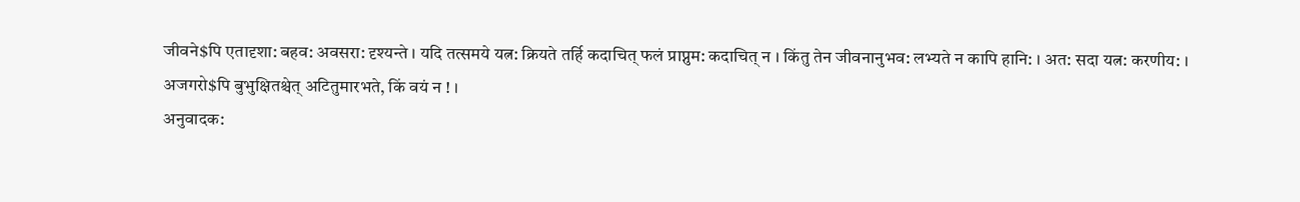जीवने$पि एतादृशा: बहव: अवसरा: दृश्यन्ते । यदि तत्समये यत्न: क्रियते तर्हि कदाचित् फलं प्राप्नुम: कदाचित् न । किंतु तेन जीवनानुभव: लभ्यते न कापि हानि: । अत: सदा यत्न: करणीय: ।
अजगरो$पि बुभुक्षितश्चेत् अटितुमारभते, किं वयं न ! ।
अनुवादक: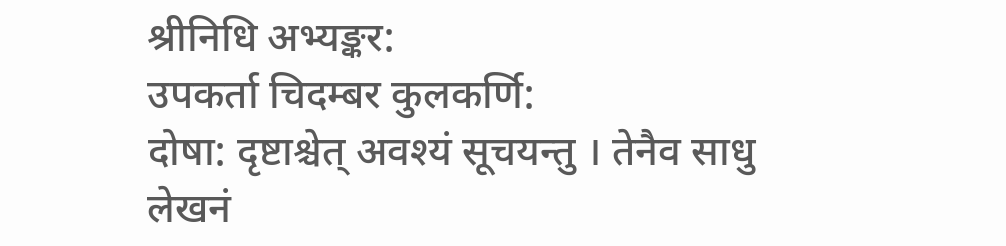श्रीनिधि अभ्यङ्कर:
उपकर्ता चिदम्बर कुलकर्णि:
दोषा: दृष्टाश्चेत् अवश्यं सूचयन्तु । तेनैव साधु लेखनं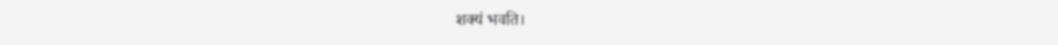शक्यं भवति।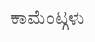ಕಾಮೆಂಟ್ಗಳು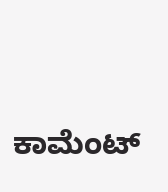ಕಾಮೆಂಟ್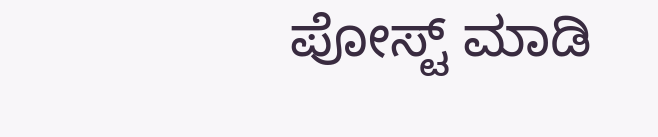ಪೋಸ್ಟ್ ಮಾಡಿ